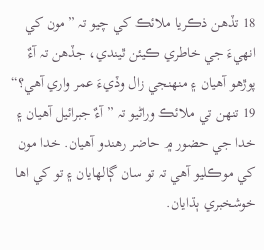18 تڏھن ذڪريا ملائڪ کي چيو تہ ”مون کي انھيءَ جي خاطري ڪيئن ٿيندي، جڏھن تہ آءٌ پوڙھو آھيان ۽ منھنجي زال وڏيءَ عمر واري آھي؟“
19 تنھن تي ملائڪ وراڻيو تہ ”آءٌ جبرائيل آھيان ۽ خدا جي حضور ۾ حاضر رھندو آھيان. خدا مون کي موڪليو آھي تہ تو سان ڳالھايان ۽ تو کي اھا خوشخبري ٻڌايان.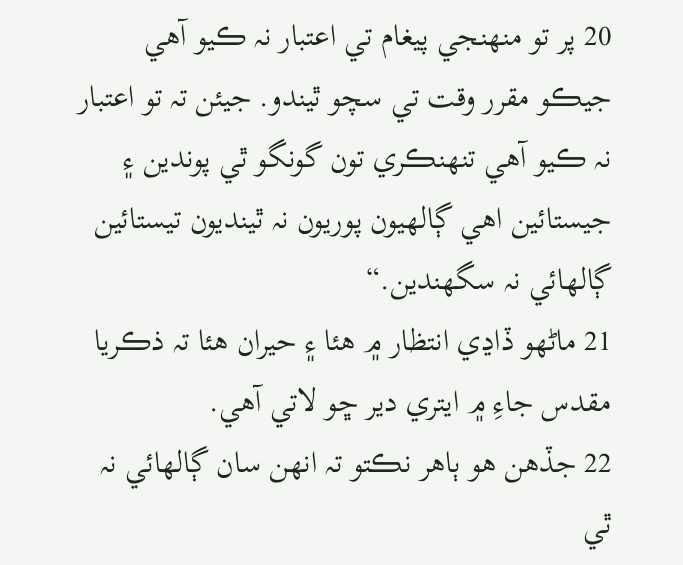20 پر تو منھنجي پيغام تي اعتبار نہ ڪيو آھي جيڪو مقرر وقت تي سچو ٿيندو. جيئن تہ تو اعتبار نہ ڪيو آھي تنھنڪري تون گونگو ٿي پوندين ۽ جيستائين اھي ڳالھيون پوريون نہ ٿينديون تيستائين ڳالھائي نہ سگھندين.“
21 ماڻھو ڏاڍي انتظار ۾ ھئا ۽ حيران ھئا تہ ذڪريا مقدس جاءِ ۾ ايتري دير ڇو لاتي آھي.
22 جڏھن ھو ٻاھر نڪتو تہ انھن سان ڳالھائي نہ ٿي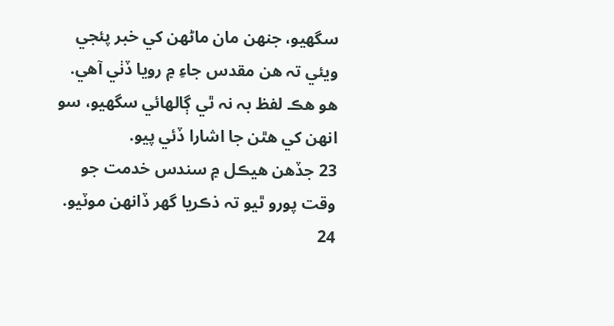سگھيو، جنھن مان ماڻھن کي خبر پئجي ويئي تہ ھن مقدس جاءِ ۾ رويا ڏٺي آھي. ھو ھڪ لفظ بہ نہ ٿي ڳالھائي سگھيو، سو انھن کي ھٿن جا اشارا ڏئي پيو.
23 جڏھن ھيڪل ۾ سندس خدمت جو وقت پورو ٿيو تہ ذڪريا گھر ڏانھن موٽيو.
24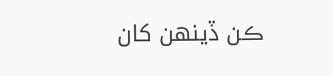ڪن ڏينھن کان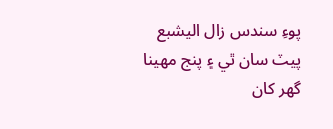پوءِ سندس زال اليشبع پيٽ سان ٿي ۽ پنج مھينا گھر کان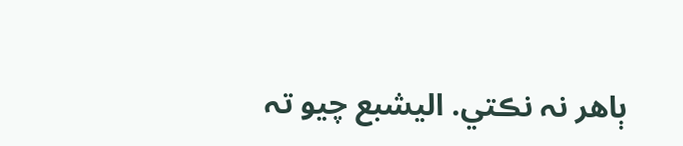ٻاھر نہ نڪتي. اليشبع چيو تہ